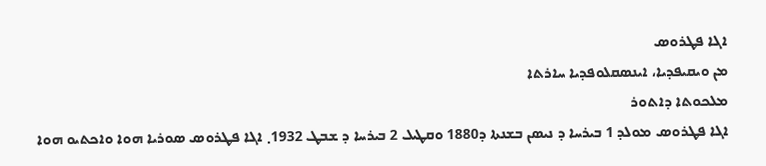ܐܓܐ ܦܛܪܘܣ
ܡܢ ܘܝܩܝܦܕܝܐ، ܐܝܢܣܩܠܘܦܕܝܐ ܚܐܪܬܐ
ܡܠܟܘܬܐ ܕܐܬܘܪ
ܐܓܐ ܦܛܪܘܣ ܡܘܠܕ 1 ܒܝܪܚܐ ܕ ܢܝܣܢ ܒܫܢܬܐ ܕ1880 ܘܩܛܝܠ 2 ܒܝܪܚܐ ܕ ܫܒܛ 1932܂ ܐܓܐ ܦܛܪܘܣ ܣܘܪܝܐ ܗܘܐ ܘܐܟܬܝܘ ܗܘܐ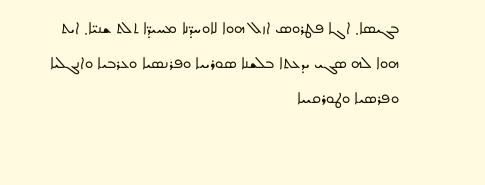ܒܓܝܣܐ܂ ܐܓܐ ܦܛܪܘܣ ܐܙܠ ܗܘܐ ܠܐܘܚܕ̈ܢܐ ܡܚܝܕ̈ܐ ܬܠܬ ܫܢܝ̈ܐ܂ ܐܝܬ ܗܘܐ ܠܗ ܣܓܝ ܝܕܥܬܐ ܒܠܫܢܐ ܣܘܪܝܝܐ ܘܦܪܢܣܝܐ ܘܥܪܒܝܐ ܘܐܢܓܠܝܐ ܘܦܪܣܝܐ ܘܛܘܪܩܝܝܐ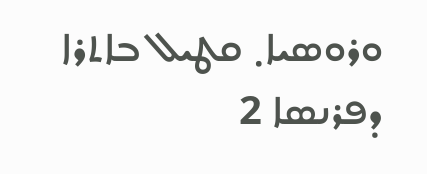ܘܪܘܣܝܐ܂ ܩܛܝܠ ܒܐܬܪܐ ܕܦܪܢܣܐ 2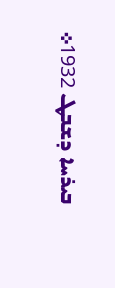ܒܝܪܚܐ ܕܫܒܛ 1932܀